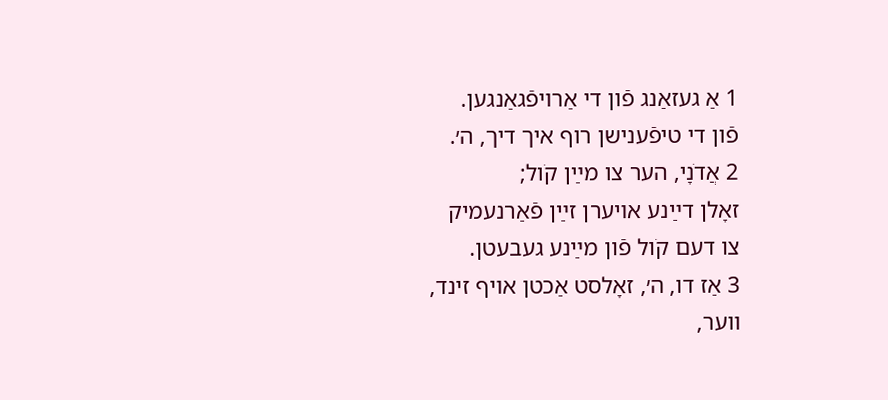1 אַ געזאַנג פֿון די אַרױפֿגאַנגען.
פֿון די טיפֿענישן רוף איך דיך, ה׳.
2 אֲדֹנָי, הער צו מײַן קֹול;
זאָלן דײַנע אױערן זײַן פֿאַרנעמיק
צו דעם קֹול פֿון מײַנע געבעטן.
3 אַז דו, ה׳, זאָלסט אַכטן אױף זינד,
װער,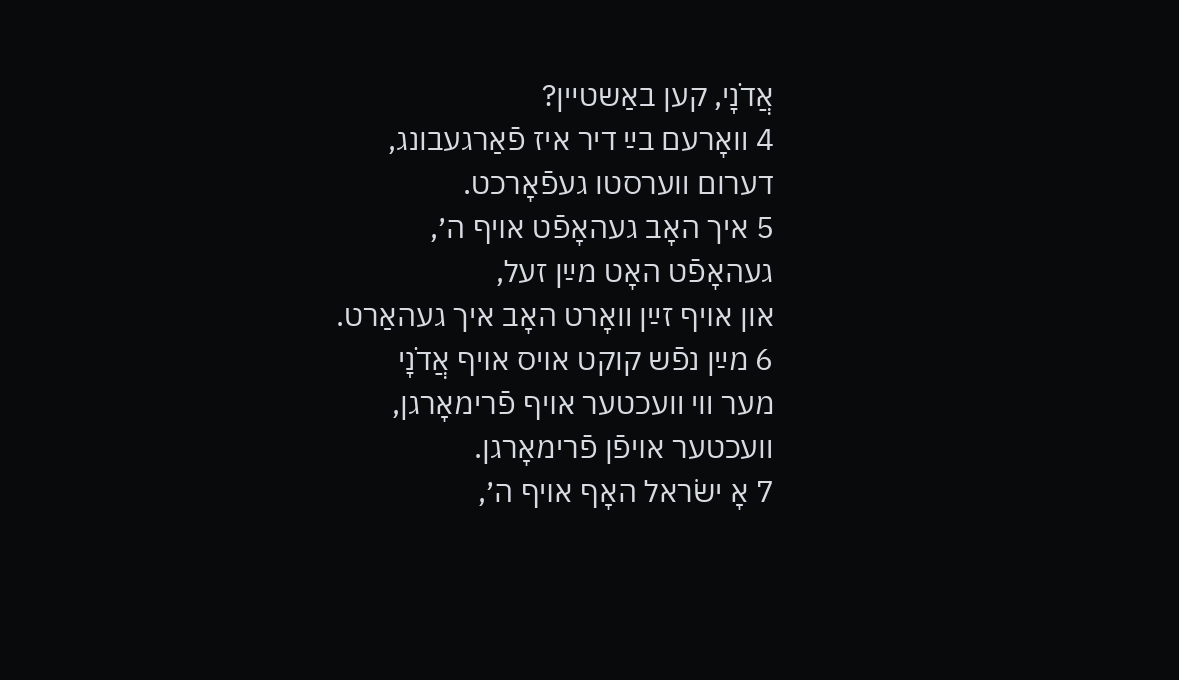אֲדֹנָי, קען באַשטײן?
4 װאָרעם בײַ דיר איז פֿאַרגעבונג,
דערום װערסטו געפֿאָרכט.
5 איך האָב געהאָפֿט אױף ה׳,
געהאָפֿט האָט מײַן זעל,
און אױף זײַן װאָרט האָב איך געהאַרט.
6 מײַן נפֿש קוקט אױס אױף אֲדֹנָי
מער װי װעכטער אױף פֿרימאָרגן,
װעכטער אױפֿן פֿרימאָרגן.
7 אָ ישׂראל האָף אױף ה׳,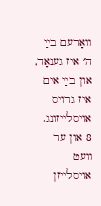װאָרעם בײַ ה׳ איז גענאָד,
און בײַ אים איז גרױס אױסלײזונג.
8 און ער װעט אױסלײזן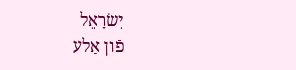יִשׂרָאֵל
פֿון אַלע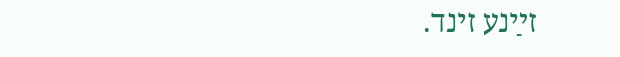זײַנע זינד.